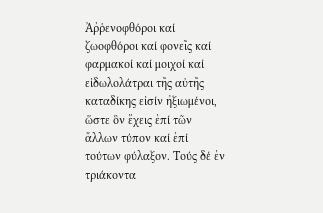Ἀῤῥενοφθόροι καί ζωοφθόροι καί φονεῖς καί φαρμακοί καί μοιχοί καί εἰδωλολάτραι τῆς αὐτῆς καταδίκης εἰσίν ἠξιωμένοι, ὥστε ὃν ἔχεις ἐπί τῶν ἄλλων τύπον καί ἐπί τούτων φύλαξον. Τούς δέ ἐν τριάκοντα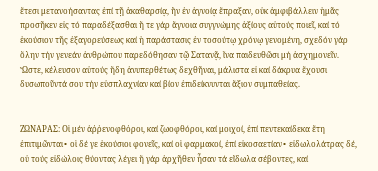ἔτεσι μετανοήσαντας ἐπί τῇ ἀκαθαρσίᾳ, ἣν ἐν ἀγνοίᾳ ἔπραξαν, οὐκ ἀμφιβάλλειν ἡμᾶς προσῆκεν εἰς τό παραδέξασθαι ἥ τε γάρ ἄγνοια συγγνώμης ἀξίους αὐτούς ποιεῖ, καί τό ἑκούσιον τῆς ἐξαγορεύσεως καί ἡ παράστασις ἐν τοσούτῳ χρόνῳ γενομένη, σχεδόν γάρ ὅλην τήν γενεάν ἀνθρώπου παρεδόθησαν τῷ Σατανᾷ, ἵνα παιδευθῶσι μή ἀσχημονεῖν. Ὥστε, κέλευσον αὐτούς ἤδη ἀνυπερθέτως δεχθῆναι, μάλιστα εἰ καί δάκρυα ἔχουσι δυσωποῦντά σου τήν εὐσπλαχνίαν καί βίον ἐπιδείκνυνται ἄξιον συμπαθείας.


ΖΩΝΑΡΑΣ: Οἱ μέν ἀῤῥενοφθὀροι, καί ζωοφθόροι, καί μοιχοί, ἐπί πεντεκαίδεκα ἔτη ἐπιτιμῶνται∙ οἱ δέ γε ἑκούσιοι φονεῖς, καί οἱ φαρμακοί, ἐπί εἰκοσαετίαν∙ εἰδωλολάτρας δέ, οὐ τούς εἰδώλοις θύοντας λέγει ἤ γάρ ἀρχῆθεν ἦσαν τά εἴδωλα σέβοντες, καί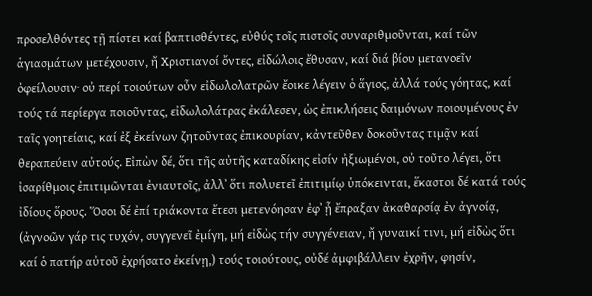προσελθόντες τῇ πίστει καί βαπτισθέντες, εὐθύς τοῖς πιστοῖς συναριθμοῦνται, καί τῶν ἁγιασμάτων μετέχουσιν, ἤ Χριστιανοί ὄντες, εἰδώλοις ἔθυσαν, καί διά βίου μετανοεῖν ὀφείλουσιν∙ οὐ περί τοιούτων οὖν εἰδωλολατρῶν ἔοικε λέγειν ὁ ἅγιος, ἀλλά τούς γόητας, καί τούς τά περίεργα ποιοῦντας, εἰδωλολάτρας ἐκάλεσεν, ὡς ἐπικλήσεις δαιμόνων ποιουμένους ἐν ταῖς γοητείαις, καί ἐξ ἐκείνων ζητοῦντας ἐπικουρίαν, κἀντεῦθεν δοκοῦντας τιμᾷν καί θεραπεύειν αὐτούς. Εἰπὼν δέ, ὅτι τῆς αὐτῆς καταδίκης εἰσίν ἠξιωμένοι, οὐ τοῦτο λέγει, ὅτι ἰσαρίθμοις ἐπιτιμῶνται ἐνιαυτοῖς, ἀλλ᾽ ὅτι πολυετεῖ ἐπιτιμίῳ ὑπόκεινται, ἕκαστοι δέ κατά τούς ἰδίους ὅρους. Ὅσοι δέ ἐπί τριάκοντα ἔτεσι μετενόησαν ἐφ᾽ ᾗ ἔπραξαν ἀκαθαρσίᾳ ἐν ἀγνοίᾳ, (ἀγνοῶν γάρ τις τυχόν, συγγενεῖ ἐμίγη, μή εἰδὼς τήν συγγένειαν, ἤ γυναικί τινι, μή εἰδὼς ὅτι καί ὁ πατήρ αὐτοῦ ἐχρήσατο ἐκείνῃ,) τούς τοιούτους, οὐδέ ἀμφιβάλλειν ἐχρῆν, φησίν,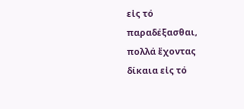εἰς τό παραδέξασθαι, πολλά ἔχοντας δίκαια εἰς τό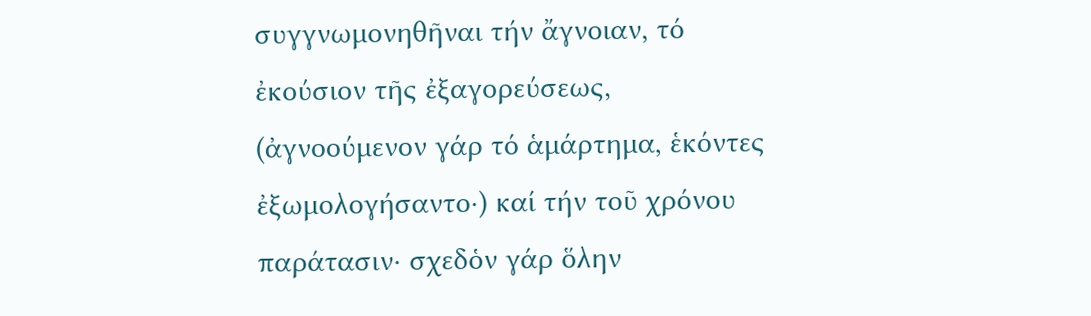συγγνωμονηθῆναι τήν ἄγνοιαν, τό ἐκούσιον τῆς ἐξαγορεύσεως, (ἀγνοούμενον γάρ τό ἁμάρτημα, ἑκόντες ἐξωμολογήσαντο∙) καί τήν τοῦ χρόνου παράτασιν∙ σχεδὁν γάρ ὅλην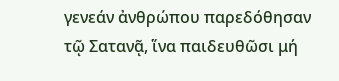γενεάν ἀνθρώπου παρεδόθησαν τῷ Σατανᾷ, ἵνα παιδευθῶσι μή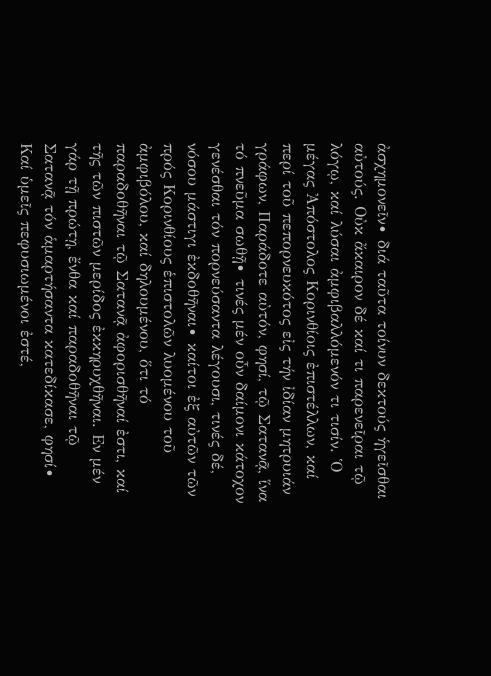ἀσχημονεῖν∙ διά ταῦτα τοίνυν δεκτούς ἡγεῖσθαι αὐτούς. Οὐκ ἄκαιρον δέ καί τι παρενεῖραι τῷ λόγῳ, καί λύσαι ἀμφιβαλλόμενόν τι τισίν. Ὁ μέγας Ἀπόστολος Κορινθίοις ἐπιστέλλων, καί περί τοῦ πεπορνευκότος εἰς τήν ἰδίαν μητρυιάν γράφων, Παράδοτε αὐτόν, φησί, τῷ Σατανᾷ, ἵνα τό πνεῦμα σωθῇ∙ τινές μέν οὖν δαίμονι κάτοχον γενέσθαι τόν πορνεύσαντα λέγουσι, τινές δέ, νόσου μάστιγι ἐκδοθῆναι∙ καίτοι ἐξ αὐτῶν τῶν πρός Κορινθίους ἑπιστολῶν λυομένου τοῦ ἀμφιβόλου, καί δηλουμένου, ὅτι τό παραδοθῆναι τῷ Σατανᾷ ἀφορισθῆναί ἐστι, καί τῆς τῶν πιστῶν μερίδος ἐκκηρυχθῆναι. Εν μέν γάρ τῇ πρώτῃ, ἔνθα καί παραδοθῆναι τῷ Σατανᾷ τόν ἁμαρτήσαντα κατεδίκασε, φησί∙ Καί ὑμεῖς πεφυσιωμένοι ἐστέ,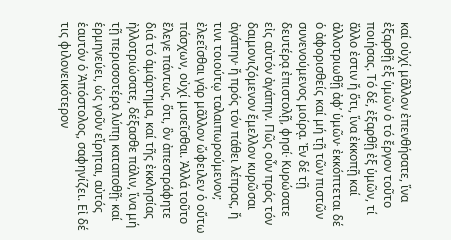καί οὐχί μᾶλλον ἐπενθήσατε, ἵνα ἐξαρθῇ ἐξ ὑμῶν ὁ τό ἔργον τοῦτο ποιήσας. Τό δέ, ἐξαρθῇ ἐξ ὑμῶν, τί ἄλλο ἐστιν ἤ ὅτι, ἵνα ἐκκοπῇ καί ἀλλοτριωθῇ ἀφ’ ὑμῶν∙ ἐκκόπτεται δέ ὁ ἀφορισθείς καί μή τῇ τῶν πιστῶν συνενούμενος μοίρᾳ. Ἐν δέ τῇ δευτέρᾳ ἐπιστολῇ, φησί∙ Κυρώσατε εἰς αὐτόν ἀγάπην. Πῶς οὖν πρός τόν δαιμονιζόμενον ἔμελλον κυρῶσαι ἀγάπην∙ ἤ πρός τόν πάθει λέπρας, ἤ τινι τοιούτῳ ταλαιπωρούμενον; ἐλεεῖσθαι γάρ μᾶλλον ὤφειλεν ὁ οὕτω πάσχων, οὐχί μισεῖσθαι. Ἀλλά τοῦτο ἔλεγε πάντως, ὅτι, ὃν ἀπεστράφητε διά τό ἁμάρτημα, καί τῆς ἐκκλησίας ἠλλοτριώσατε, δέξασθε πάλιν, ἵνα μή τῇ περισσοτέρᾳ λύπῃ καταποθῇ∙ καί ἑρμηνεύει, ὡς γοῦν εἴρηται, αὐτός ἑαυτόν ὁ Ἀπόστολος, σαφηνίζει. Εἰ δέ τις φιλονεικότερον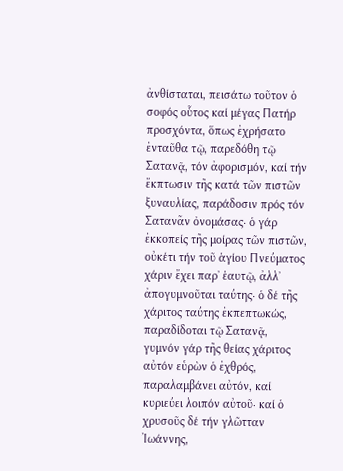ἀνθίσταται, πεισάτω τοῦτον ὁ σοφός οὗτος καί μέγας Πατήρ προσχόντα, ὅπως ἐχρήσατο ἐνταῦθα τῷ, παρεδόθη τῷ Σατανᾷ, τόν ἀφορισμόν, καί τήν ἔκπτωσιν τῆς κατά τῶν πιστῶν ξυναυλίας, παράδοσιν πρός τόν Σατανᾶν ὀνομάσας∙ ὁ γάρ ἐκκοπείς τῆς μοίρας τῶν πιστῶν, οὐκέτι τήν τοῦ ἁγίου Πνεύματος χάριν ἔχει παρ᾿ ἑαυτῷ, ἀλλ᾽ ἀπογυμνοῦται ταύτης∙ ὁ δέ τῆς χάριτος ταύτης ἐκπεπτωκώς, παραδίδοται τῷ Σατανᾷ, γυμνόν γάρ τῆς θείας χάριτος αὐτόν εὑρὼν ὁ ἐχθρός, παραλαμβάνει αὐτόν, καί κυριεύει λοιπόν αὐτοῦ∙ καί ὁ χρυσοῦς δέ τήν γλῶτταν Ἰωάννης,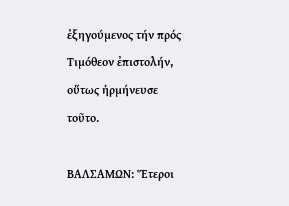ἐξηγούμενος τήν πρός Τιμόθεον ἐπιστολήν, οὕτως ἡρμήνευσε τοῦτο.

ΒΑΛΣΑΜΩΝ: Ἕτεροι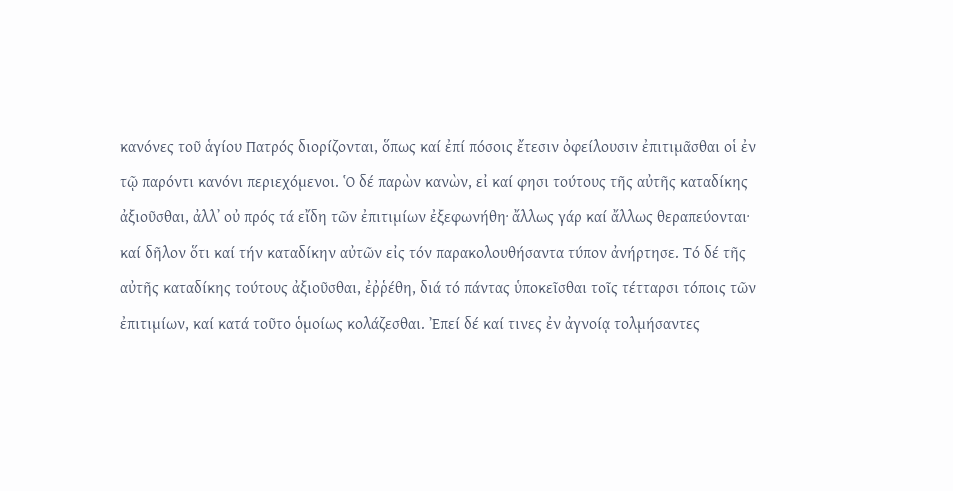κανόνες τοῦ ἁγίου Πατρός διορίζονται, ὅπως καί ἐπί πόσοις ἔτεσιν ὀφείλουσιν ἐπιτιμᾶσθαι οἱ ἐν τῷ παρόντι κανόνι περιεχόμενοι. Ὁ δέ παρὼν κανὼν, εἰ καί φησι τούτους τῆς αὐτῆς καταδίκης ἀξιοῦσθαι, ἀλλ᾽ οὐ πρός τά εἴδη τῶν ἐπιτιμίων ἐξεφωνήθη∙ ἄλλως γάρ καί ἄλλως θεραπεύονται∙ καί δῆλον ὅτι καί τήν καταδίκην αὐτῶν εἰς τόν παρακολουθήσαντα τύπον ἀνήρτησε. Τό δέ τῆς αὐτῆς καταδίκης τούτους ἀξιοῦσθαι, ἐῤῥέθη, διά τό πάντας ὑποκεῖσθαι τοῖς τέτταρσι τόποις τῶν ἐπιτιμίων, καί κατά τοῦτο ὁμοίως κολάζεσθαι. Ἐπεί δέ καί τινες ἐν ἀγνοίᾳ τολμήσαντες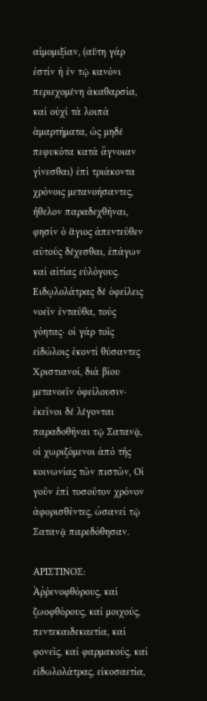αἱμομιξίαν, (αὕτη γάρ ἐστίν ἡ ἐν τῷ κανόνι περιεχομένη ἀκαθαρσία, καί οὐχί τά λοιπά ἁμαρτήματα, ὡς μηδέ πεφυκότα κατά ἄγνοιαν γίνεσθαι) ἐπί τριάκοντα χρόνοις μετανοήσαντες, ἤθελον παραδεχθῆναι, φησίν ὁ ἅγιος ἀπεντεῦθεν αὐτούς δέχεσθαι, ἐπάγων καί αἰτίας εὐλόγους. Ειδῳλολάτρας δέ ὀφείλεις νοεῖν ἐνταῦθα, τούς γόητας∙ οἱ γάρ τοῖς εἰδώλοις ἑκοντί θύσαντες Χριστιανοί, διά βίου μετανοεῖν ὀφείλουσιν∙ ἐκεῖνοι δέ λέγονται παραδοθῆναι τῷ Σατανᾷ, οἱ χωριζόμενοι ἀπό τῆς κοινωνίας τῶν πιστῶν, Οἱ γοῦν ἐπί τοσοῦτον χρόνον ἀφορισθἑντες, ὠσανεί τῷ Σατανᾷ παρεδόθησαν.

ΑΡΙΣΤΙΝΟΣ: Ἀῤῥενοφθόρους, καί ζωοφθόρους, καί μοιχούς, πεντεκαιδεκαετία, καί φονεῖς, καί φαρμακούς, καί εἰδωλολάτρας, εἰκοσαετία,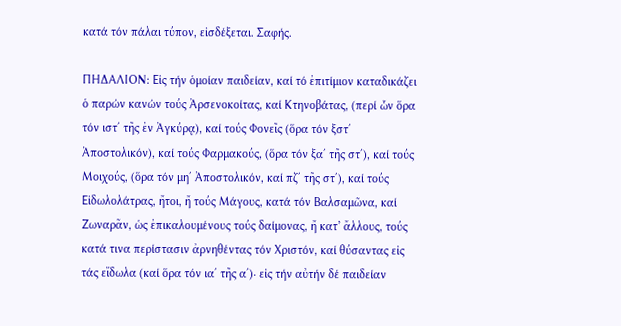κατά τόν πάλαι τύπον, εἰσδέξεται. Σαφής.

ΠΗΔΑΛΙΟΝ: Εἰς τήν ὁμοίαν παιδείαν, καί τό ἐπιτίμιον καταδικάζει ὁ παρών κανών τούς Ἀρσενοκοίτας, καί Κτηνοβάτας, (περί ὧν ὅρα τόν ιστ΄ τῆς ἐν Ἀγκύρᾳ), καί τούς Φονεῖς (ὅρα τόν ξστ΄ Ἀποστολικόν), καί τούς Φαρμακούς, (ὅρα τόν ξα΄ τῆς στ΄), καί τούς Μοιχούς, (ὅρα τόν μη΄ Ἀποστολικόν, καί πζ΄ τῆς στ΄), καί τούς Εἰδωλολάτρας, ἤτοι, ἤ τούς Μάγους, κατά τόν Βαλσαμῶνα, καί Ζωναρᾶν, ὡς ἐπικαλουμένους τούς δαίμονας, ἤ κατ’ ἄλλους, τούς κατά τινα περίστασιν ἀρνηθέντας τόν Χριστόν, καί θύσαντας εἰς τάς εἴδωλα (καί ὅρα τόν ια΄ τῆς α΄)∙ εἰς τήν αὐτήν δέ παιδείαν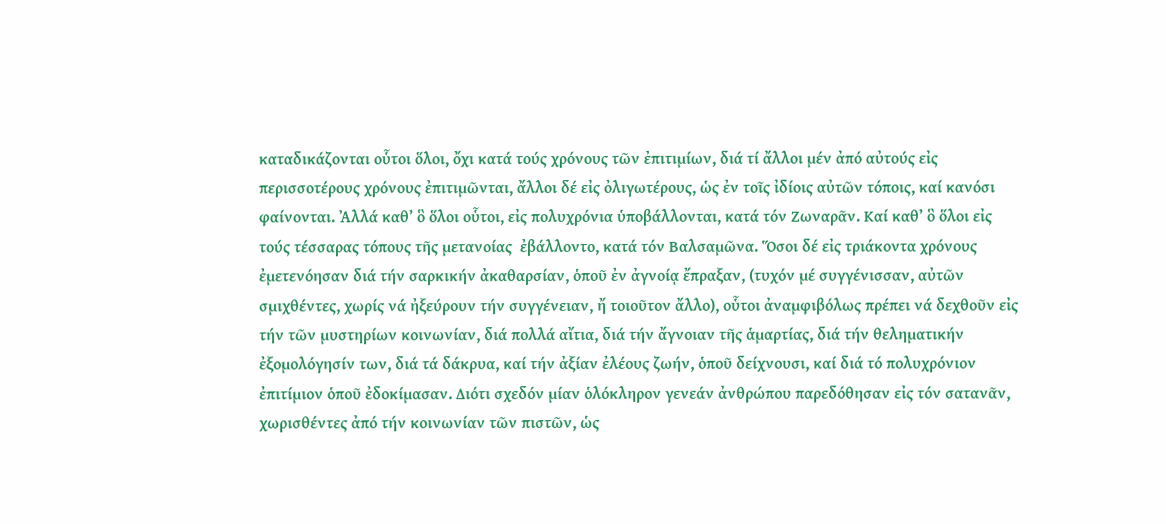καταδικάζονται οὗτοι ὅλοι, ὄχι κατά τούς χρόνους τῶν ἐπιτιμίων, διά τί ἄλλοι μέν ἀπό αὐτούς εἰς περισσοτέρους χρόνους ἐπιτιμῶνται, ἄλλοι δέ εἰς ὀλιγωτέρους, ὡς ἐν τοῖς ἰδίοις αὐτῶν τόποις, καί κανόσι φαίνονται. Ἀλλά καθ’ ὃ ὅλοι οὗτοι, εἰς πολυχρόνια ὑποβάλλονται, κατά τόν Ζωναρᾶν. Καί καθ’ ὃ ὅλοι εἰς τούς τέσσαρας τόπους τῆς μετανοίας  ἐβάλλοντο, κατά τόν Βαλσαμῶνα. Ὅσοι δέ εἰς τριάκοντα χρόνους ἐμετενόησαν διά τήν σαρκικήν ἀκαθαρσίαν, ὁποῦ ἐν ἀγνοίᾳ ἔπραξαν, (τυχόν μέ συγγένισσαν, αὐτῶν σμιχθέντες, χωρίς νά ἠξεύρουν τήν συγγένειαν, ἤ τοιοῦτον ἄλλο), οὗτοι ἀναμφιβόλως πρέπει νά δεχθοῦν εἰς τήν τῶν μυστηρίων κοινωνίαν, διά πολλά αἴτια, διά τήν ἄγνοιαν τῆς ἁμαρτίας, διά τήν θεληματικήν ἐξομολόγησίν των, διά τά δάκρυα, καί τήν ἀξίαν ἐλέους ζωήν, ὁποῦ δείχνουσι, καί διά τό πολυχρόνιον ἐπιτίμιον ὁποῦ ἐδοκίμασαν. Διότι σχεδόν μίαν ὁλόκληρον γενεάν ἀνθρώπου παρεδόθησαν εἰς τόν σατανᾶν, χωρισθέντες ἀπό τήν κοινωνίαν τῶν πιστῶν, ὡς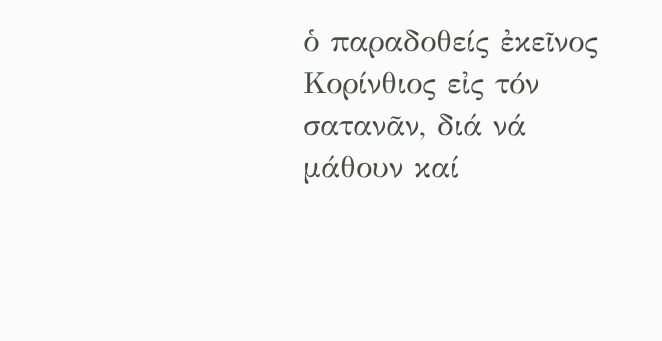ὁ παραδοθείς ἐκεῖνος Κορίνθιος εἰς τόν σατανᾶν, διά νά μάθουν καί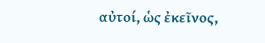αὐτοί, ὡς ἐκεῖνος,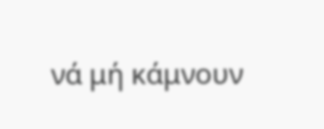νά μή κάμνουν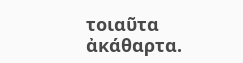τοιαῦτα ἀκάθαρτα.